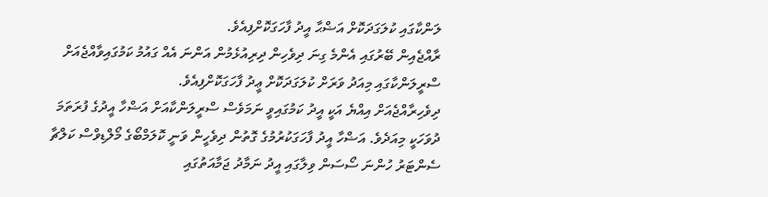ލަންކާގައި ކުލަގަދަކޮށް އަޟްޙާ އީދު ފާހަގަކޮށްފިއެވެ.
ރާއްޖެއިން ބޭރުގައި އެންމެ ގިނަ ދިވެހިން ދިރިއުޅެމުން އަންނަ އެއް ގައުމު ކަމުގައިވާއްޖެއަށް ސްރީލަންކާގައި މިއަދު ވަރަށް ކުލަގަދަކޮށް ޢީދު ފާހަގަކޮށްފިއެވެ.
ދިވެހިރާއްޖެއަށް އިއްޔެ އަކީ އީދު ކަމުގައިވީ ނަމަވެސް ސްރީލަންކާއަށް އަޟްހާ އީދުގެ ފުރަތަމަ ދުވަހަކީ މިއަދެވެ. އަޟްހާ އީދު ފާހަގަކުރުމުގެ ގޮތުން ދިވެހީން ވަނީ ކޮލަމްބޯގެ މޯލްޑިވްސް ކަލްޗާ ސެންޓަރު ހުންނަ ސޯސަން ވިލާގައި އީދު ނަމާދު ޖަމާއަތުގައި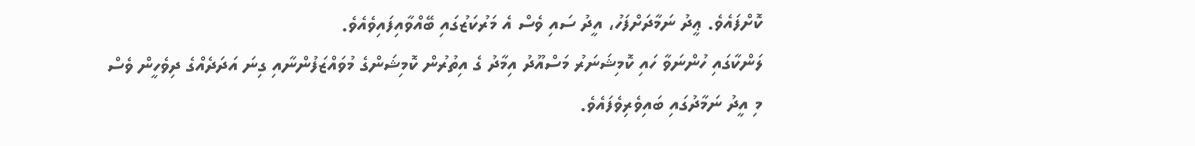ކޮށްފައެވެ. ޢީދު ނަމާދަށްފަހު، އީދު ސައި ވެސް އެ މަރުކަޒުގައި ބޭއްވާއިފައިވެއެވެ.
ލަންކާގައި ހުންނަވާ ހައި ކޮމިޝަނަރު މަސްއޫދު އިމާދު ގެ އިތުރުން ކޮމިޝަންގެ މުވައްޒަފުންނާއި ގިނަ އަދަދެއްގެ ދިވެހީން ވެސް މި އީދު ނަމާދުގައި ބައިވެރިވެފައެވެ.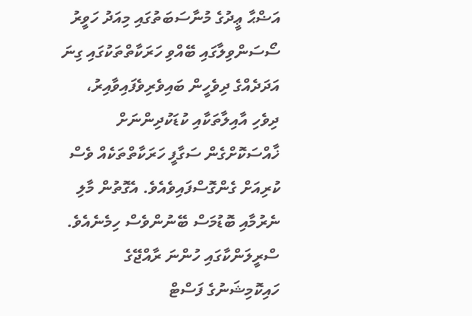އަޟްޙާ ޢީދުގެ މުނާސަބަތުގައި މިއަދު ހަވީރު ސޯސަންވިލާގައި ބޭއްވި ހަރަކާތްތަކުގައި ގިނަ އަދަދެއްގެ ދިވެހީން ބައިވެރިވެފައިވާއިރު، ދިވެހި އާއިލާތަކާއި ކުޑަކުދިންނަށް ޚާއްސަކޮށްގެން ސަގާފީ ހަރަކާތްތަކެއް ވެސް ކުރިއަށް ގެންގޮސްފައިވެއެވެ. އެގޮތުން މާލި ނެރުމާއި ބޮޑުމަސް ބޭނުންވެސް ހިމެނެއެވެ.
ސްރީލަންކާގައި ހުންނަ ރާއްޖޭގެ ހައިކޮމިޝަނުގެ ފަސްޓް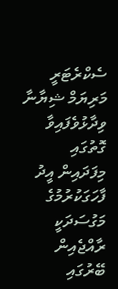ސެކްރެޓަރީ މަރިޔަމް ޝިޔާނާ ވިދާޅުވެފައިވާ ގޮތުގައި މިފަދައިން އީދު ފާހަގަކުރުމުގެ މަގުސަދަކީ ރާއްޖެއިން ބޭރުގައި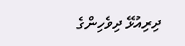ދިރިއުޅޭ ދިވެހިންގެ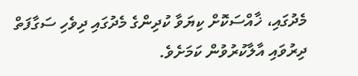މެދުގައި، ޚާއްސަކޮށް ކިޔަވާ ކުދިންގެ މެދުގައި ދިވެހި ސަގާފަތް ދިރުވައި އާލާކުރުވުން ކަމަށެވެ.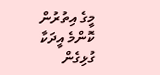މީގެ އިތުރުން ކޮންމެ އީދަކާ ގުޅިގެން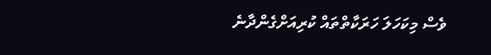ވެސް މިކަހަލަ ހަރަކާތްތައް ކުރިއަށްގެންދާނެ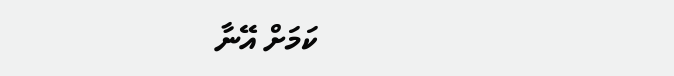ކަމަށް އޭނާ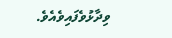ވިދާޅުވެފައިވެއެވެ.